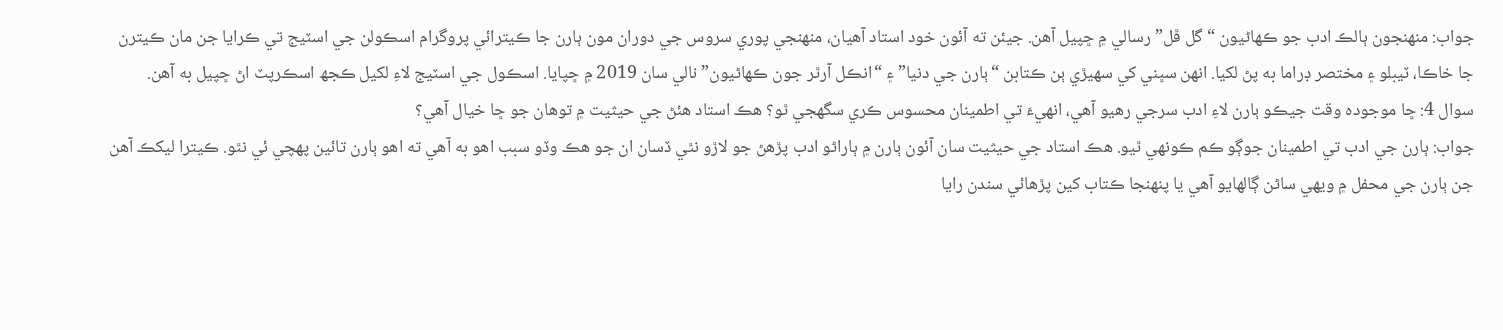جواب: منھنجون ٻالڪ ادب جو ڪھاڻيون “گل ڦل” رسالي ۾ ڇپيل آهن. جيئن ته آئون خود استاد آھيان، منهنجي پوري سروس جي دوران مون ٻارن جا ڪيترائي پروگرام اسڪولن جي اسٽيج تي ڪرايا جن مان ڪيترن جا خاڪا، ٽيبلو ۽ مختصر ڊراما به پڻ لکيا. انهن سڀني کي سھيڙي ٻن ڪتابن “ٻارن جي دنيا” ۽ “انڪل آرٿر جون ڪھاڻيون” نالي سان 2019 ۾ ڇپايا. اسڪول جي اسٽيج لاءِ لکيل ڪجھ اسڪرپٽ اڻ ڇپيل به آھن.
سوال 4: ڇا موجوده وقت جيڪو ٻارن لاءِ ادب سرجي رهيو آهي، انهيءَ تي اطمينان محسوس ڪري سگهجي ٿو؟ هڪ استاد هئڻ جي حيثيت ۾ توهان جو ڇا خيال آهي؟
جواب: ٻارن جي ادب تي اطمينان جوڳو ڪم ڪونهي ٿيو. ھڪ استاد جي حيثيت سان آئون ٻارن ۾ ٻاراڻو ادب پڙهڻ جو لاڙو نٿي ڏسان ان جو ھڪ وڏو سبب اھو به آھي ته اھو ٻارن تائين پھچي ئي نٿو. ڪيترا ليکڪ آھن جن ٻارن جي محفل ۾ ويھي ساڻن ڳالھايو آهي يا پنھنجا ڪتاب کين پڙھائي سندن رايا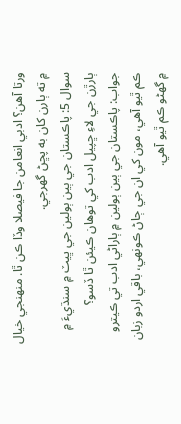ورتا آهن؟ ادبي انعامن جا فيصلا وڏا ڪن ٿا. منهنجي خيال ۾ ته ٻارن کان به پڇڻ گھرجي.
سوال 5: پاڪستان جي ٻين ٻولين جي ڀيٽ ۾ سنڌيءَ ۾ ٻارڙن جي لاءِ ڇپيل ادب کي توهان ڪيئن ٿا ڏسو؟
جواب: پاڪستان جي ٻين ٻولين ۾ ٻاراڻي ادب تي ڪيترو ڪم ٿيو آهي، مون کي ان جي ڄاڻ ڪونهي، باقي اردو زبان ۾ گھڻو ڪم ٿيو آهي.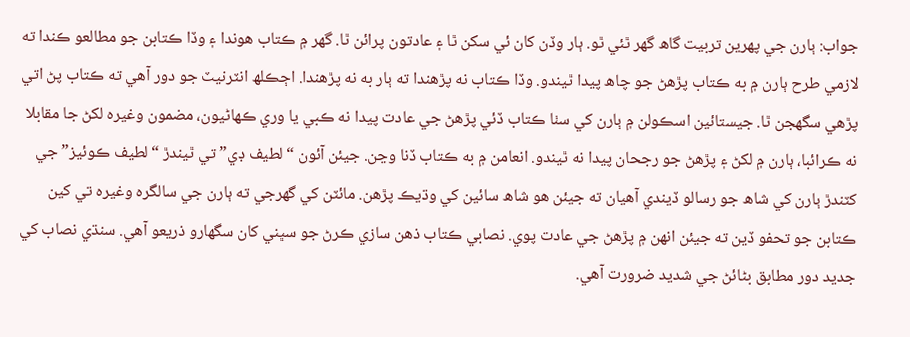جواب: ٻارن جي پھرين تربيت گاھ گھر ٿئي ٿو. ٻار وڏن کان ئي سکن ٿا ۽ عادتون پرائن ٿا. گھر ۾ ڪتاب ھوندا ۽ وڏا ڪتابن جو مطالعو ڪندا ته لازمي طرح ٻارن ۾ به ڪتاب پڙهڻ جو چاھ پيدا ٿيندو. وڏا ڪتاب نه پڙھندا ته ٻار به نه پڙهندا. اڄڪلھ انٽرنيٽ جو دور آهي ته ڪتاب پڻ اتي پڙھي سگھجن ٿا. جيستائين اسڪولن ۾ ٻارن کي سٺا ڪتاب ڏئي پڙهڻ جي عادت پيدا نه ڪبي يا وري ڪھاڻيون، مضمون وغيره لکڻ جا مقابلا نه ڪرائبا، ٻارن ۾ لکڻ ۽ پڙھڻ جو رجحان پيدا نه ٿيندو. انعامن ۾ به ڪتاب ڏنا وڃن. جيئن آئون “لطيف ڊي” تي ٿيندڙ “لطيف ڪوئيز” جي کٽندڙ ٻارن کي شاھ جو رسالو ڏيندي آھيان ته جيئن ھو شاھ سائين کي وڌيڪ پڙهن. مائٽن کي گھرجي ته ٻارن جي سالگره وغيره تي کين ڪتابن جو تحفو ڏين ته جيئن انھن ۾ پڙھڻ جي عادت پوي. نصابي ڪتاب ذهن سازي ڪرڻ جو سڀني کان سگھارو ذريعو آهي. سنڌي نصاب کي جديد دور مطابق بڻائڻ جي شديد ضرورت آهي.